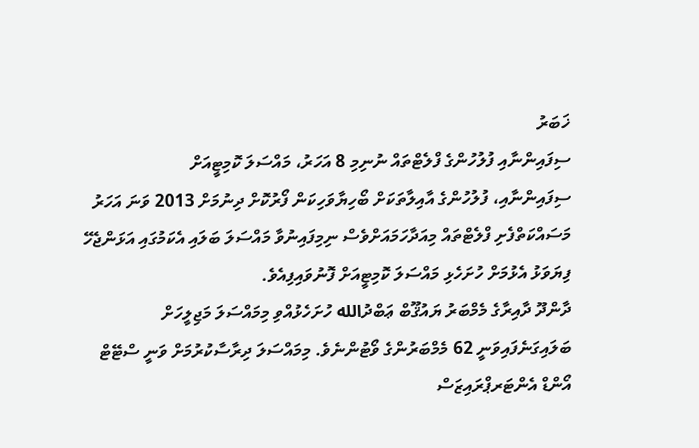ޚަބަރު
ސިފައިންނާއި ފުލުހުންގެ ފްލެޓްތައް ނުނިމި 8 އަހަރު، މައްސަލަ ކޮމިޓީއަށް
ސިފައިންނާއި، ފުލުހުންގެ އާއިލާތަކަށް ބޯހިޔާވަހިކަން ފޯރުކޮށް ދިނުމަށް 2013 ވަނަ އަހަރު މަސައްކަތްފެށި ފްލެޓްތައް މިއަދާހަމައަށްވެސް ނިމިފައިނުވާ މައްސަލަ ބަލައި އެކަމުގައި އަޅަންޖެހޭ ފިޔަވަޅު އެޅުމަށް ހުށަހެޅި މައްސަލަ ކޮމިޓީއަށް ފޮނުވައިފިއެވެ.
ދާންދޫ ދާއިރާގެ މެމްބަރު ޔައުޤޫބް ޢަބްދުالله ހުށަހެޅުއްވި މިމައްސަލަ މަޖިލީހަށް ބަލައިގަނެފައިވަނީ 62 މެމްބަރުންގެ ވޯޓުންނެވެ. މިމައްސަލަ ދިރާސާކުރުމަށް ވަނީ ސްޓޭޓް އޯންޑް އެންޓަރޕްރައިޒަސް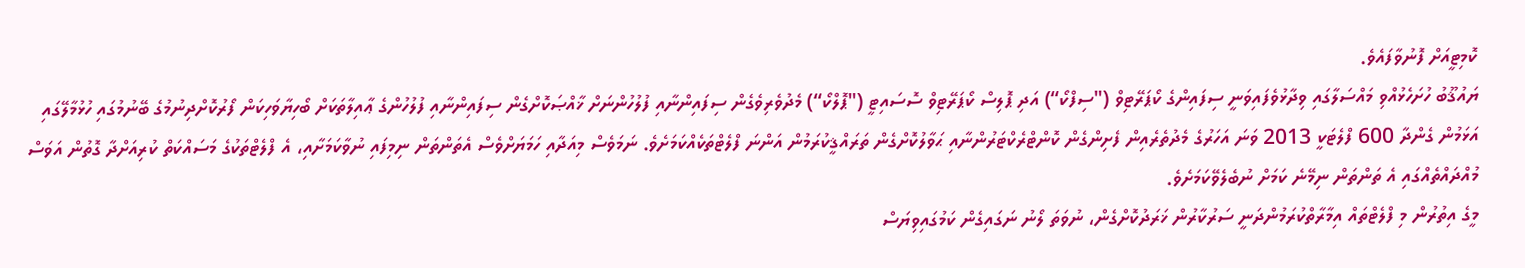ކޮމިޓީއަށް ފޮނުވާފައެވެ.
ޔައުޤޫބު ހުށަހެޅުއްވި މައްސަލާގައި ވިދާޅުވެފައިވަނީ ސިފައިންގެ ކޯޕަރޭޓިވް ("ސިފްކޯ“) އަދި ޕޮލިސް ކޯޕަރޭޓިވް ސޮސައިޓީ ("ޕޮލްކޯ“) މެދުވެރިވެގެން ސިފައިންނާއި ފުލުހުންނަށް ޚާއްޞަކޮށްގެން ސިފައިންނާއި ފުލުހުންގެ ޢާއިލާތަކަށް ބޯހިޔާވަހިކަން ފޯރުކޮށްދިނުމުގެ ބޭނުމުގައި ހުޅުމާލޭގައި އަޅަމުން ގެންދާ 600 ފްލެޓަކީ 2013 ވަނަ އަހަރުގެ މެދުތެރެއިން ފެށިންގެން ކޮންޓްރެކްޓަރުންނާއި ޙަވާލުކޮށްގެން ތަރައްޤީކުރަމުން އަންނަ ފްލެޓްތަކެއްކަމަށެވެ. ނަމަވެސް މިއަދާއި ހަމަޔަށްވެސް އެތަންތަން ނިމިފައި ނުވާކަމަށާއި، އެ ފްލެޓްތަކުގެ މަސައްކަތް ކުރިއަށްދާ ގޮތުން އަވަސް މުއްދައްތެއްގައި އެ ތަންތަން ނިމޭނެ ކަމަށް ނުބެލެވޭކަމަށެވެ.
މީގެ އިތުރުން މި ފްލެޓްތައް އިމާރާތްކުރަމުންދަނީ ސަރުކާރުން ޚަރަދުކޮށްގެން، ނުވަތަ ލޯނު ނަގައިގެން ކަމުގައިވިޔަސް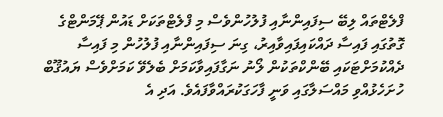ފްލެޓްތައް ލިބޭ ސިފައިންނާއި ފުލުހުންވެސް މި ފްލެޓްތަކަށް ޑައުން ޕޭމަންޓްގެ ގޮތުގައި ފައިސާ ދައްކައިފައިވާއިރު، ގިނަ ސިފައިންނާއި ފުލުހުން މި ފައިސާ ދެއްކުމަށްޓަކައި ބޭންކްތަކުން ލޯނު ނަގާފައިވާކަމަށް ބެލެވޭ ކަމަށްވެސް ޔައުޤޫބް ހުށަހެޅުއްވި މައްސަލާގައި ވަނީ ފާހަގަކުރައްވާފައެވެ. އަދި އެ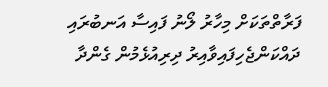ފަރާތްތަކަށް މިހާރު ލޯނު ފައިސާ އަނބުރައި ދައްކަންޖެހިފައިވާއިރު ދިރިއުޅެމުން ގެންދާ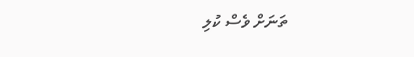ތަނަށް ވެސް ކުލި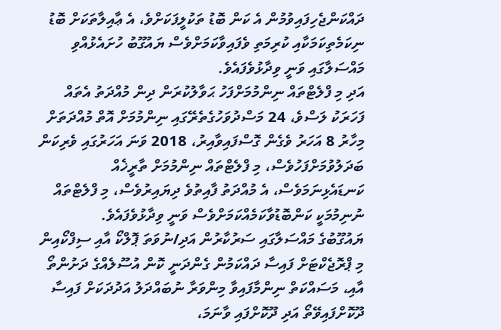ދައްކަންޖެހިފައިވުމުން އެ ކަން ބޮޑު ތަކުލީފަކަށްވެ، އެ ޢާއިލާތަކަށް ބޮޑު ނިކަމެތިކަމަކާއި ކުރިމަތި ވެފައިވާކަމަށްވެސް ޔައުގޫބު ހުށައެޅުއްވި މައްސަލާގައި ވަނީ ވިދާޅުވެފައެވެ.
އަދި މި ފްލެޓްތައް ނިންމުމަށްފަހު ޙަވާލުކުރަން ދިން މުއްދަތު އެތައް ފަހަރަކު ލަސްވެ، 24 މަސްދުވަހުގެތެރޭގައި ނިންމުމަށް އޮތް މުއްދަތަށް މިހާރު 8 އަހަރު ވެގެން ގޮސްފައިވާއިރު، 2018 ވަނަ އަހަރުގައި ވެރިކަން ބަދަލުވުމަށްފަހުވެސް، މި ފްލެޓްތައް ނިންމުމަށް ތާރީޚެއް ކަނޑައެޅިނަމަވެސް، އެ މުއްދަތު ފާއިތުވެ ދިޔައިރުވެސް، މި ފްލެޓްތައް ނުނިމުމަކީ ކަންބޮޑުވާކަމެއްކަމަށްވެސް ވަނީ ވިދާޅުވެފައެވެ.
ޔައުގޫބުގެ މައްސަލާގައި ސަރުކާރުން އަދި/ނުވަތަ ޕޮލްކޯ އާއި ސިފްކޯއިން މި ޕްރޮޖެކްޓަށް ފައިސާ ދައްކަމުން ގެންދަނީ ކޮން އުސޫލެއްގެ ދަށުންތޯ އާއި، މަސައްކަތް ނިންމާފައިވާ މިންވަރާ ނުބައްދަލު އަދުދަކަށް ފައިސާ ދޫކޮށްފައިވޭތޯ އަދި ދޫކޮށްފައި ވާނަމަ،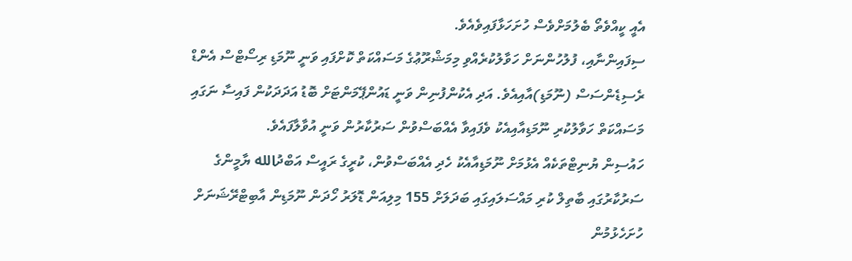އެއީ ކީއްވެތޯ ބެލުމަށްވެސް ހުށަހަޅާފައިވެއެވެ.
ސިފައިންނާއި، ފުލުހުންނަށް ހަވާލުކުރެއްވި މިމަޝްރޫޢުގެ މަސައްކަތް ކޮށްފައި ވަނީ ނޫމަޑި ރިސޯޓްސް އެންޑް ރެސިޑެންސަސް (ނޫމަޑި)އާއިއެވެ. އަދި އެކުންފުނިން ވަނީ ޑައުންޕޭމަންޓަށް ބޮޑު އަދަދަކުން ފައިސާ ނަގައި މަސައްކަތް ހަވާލުކުރި ނޫމަޑިއާއިއެކު ވެފައިވާ އެއްބަސްވުން ސަރުކާރުން ވަނީ އުވާލާފައެވެ.
ހައުސިން ޔުނިޓްތަކެއް އެޅުމަށް ނޫމަޑިއާއެކު ހެދި އެއްބަސްވުން، ކުރީގެ ރައީސް އަބްދުالله ޔާމީންގެ ސަރުކާރުގައި ބާތިލް ކުރި މައްސަލައިގައި ބަދަލަށް 155 މިލިއަން ޑޮލަރު ހޯދަން ނޫމަޑިން އާބިޓްރޭޝަނަށް ހުށަހެޅުމުން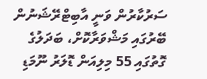ސަރުކާރުން ވަނީ އާބިޓްރޭޝަނުން ބޭރުގައި މަޝްވަރާކޮށް، ބަދަލުގެ ގޮތުގައި 55 މިލިއަން ޑޮލަރު ނޫމަޑި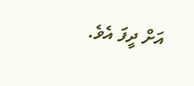އަށް ދީފަ އެވެ.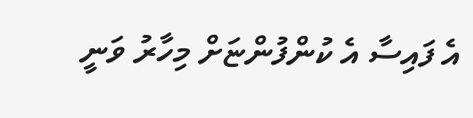އެ ފައިސާ އެ ކުންފުންޏަށް މިހާރު ވަނީ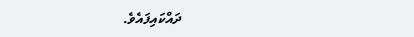ދައްކައިފައެވެ.